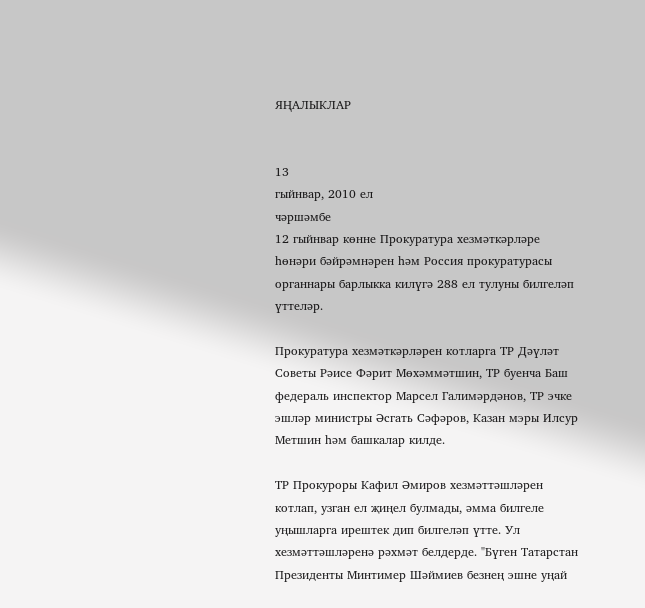ЯҢАЛЫКЛАР


13
гыйнвар, 2010 ел
чәршәмбе
12 гыйнвар көнне Прокуратура хезмәткәрләре һөнәри бәйрәмнәрен һәм Россия прокуратурасы органнары барлыкка килүгә 288 ел тулуны билгеләп үттеләр.

Прокуратура хезмәткәрләрен котларга ТР Дәүләт Советы Рәисе Фәрит Мөхәммәтшин, ТР буенча Баш федераль инспектор Марсел Галимәрдәнов, ТР эчке эшләр министры Әсгать Сәфәров, Казан мэры Илсур Метшин һәм башкалар килде.

ТР Прокуроры Кафил Әмиров хезмәттәшләрен котлап, узган ел җиңел булмады, әмма билгеле уңышларга ирештек дип билгеләп үтте. Ул хезмәттәшләренә рәхмәт белдерде. "Бүген Татарстан Президенты Минтимер Шәймиев безнең эшне уңай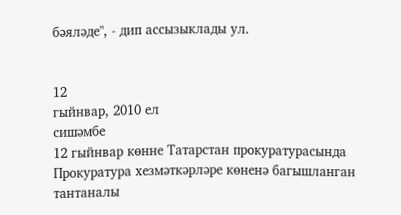бәяләде", - дип ассызыклады ул.


12
гыйнвар, 2010 ел
сишәмбе
12 гыйнвар көнне Татарстан прокуратурасында Прокуратура хезмәткәрләре көненә багышланган тантаналы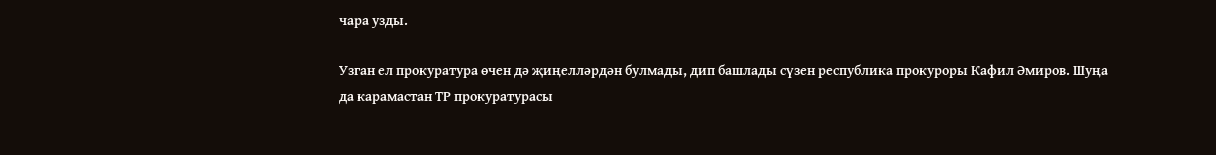чара узды.

Узган ел прокуратура өчен дә җиңелләрдән булмады, дип башлады сүзен республика прокуроры Кафил Әмиров. Шуңа да карамастан ТР прокуратурасы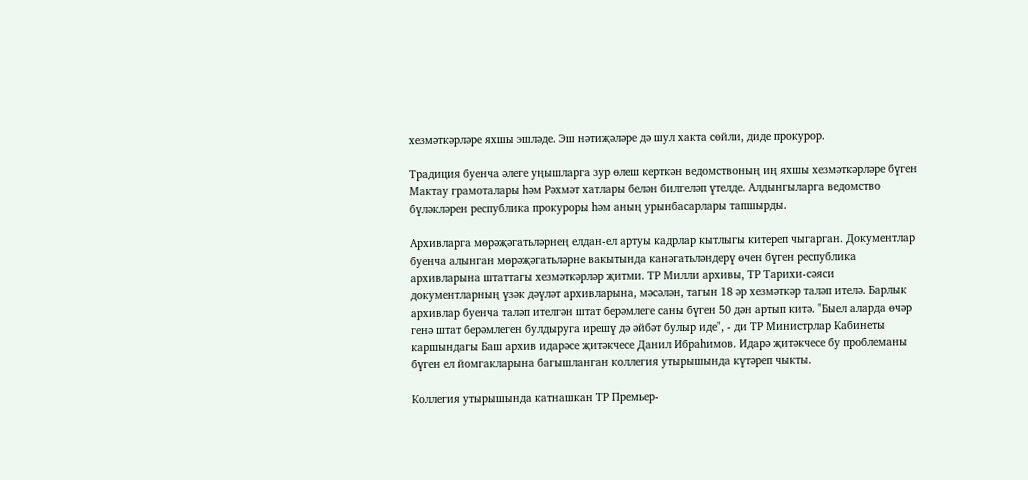хезмәткәрләре яхшы эшләде. Эш нәтиҗәләре дә шул хакта сөйли, диде прокурор.

Традиция буенча әлеге уңышларга зур өлеш керткән ведомствоның иң яхшы хезмәткәрләре бүген Мактау грамоталары һәм Рәхмәт хатлары белән билгеләп үтелде. Алдынгыларга ведомство бүләкләрен республика прокуроры һәм аның урынбасарлары тапшырды.

Архивларга мөрәҗәгатьләрнең елдан-ел артуы кадрлар кытлыгы китереп чыгарган. Документлар буенча алынган мөрәҗәгатьләрне вакытында канәгатьләндерү өчен бүген республика архивларына штаттагы хезмәткәрләр җитми. ТР Милли архивы, ТР Тарихи-сәяси документларның үзәк дәүләт архивларына, мәсәлән, тагын 18 әр хезмәткәр таләп ителә. Барлык архивлар буенча таләп ителгән штат берәмлеге саны бүген 50 дән артып китә. "Быел аларда өчәр генә штат берәмлеген булдыруга ирешү дә әйбәт булыр иде", - ди ТР Министрлар Кабинеты каршындагы Баш архив идарәсе җитәкчесе Данил Ибраһимов. Идарә җитәкчесе бу проблеманы бүген ел йомгакларына багышланган коллегия утырышында күтәреп чыкты.

Коллегия утырышында катнашкан ТР Премьер-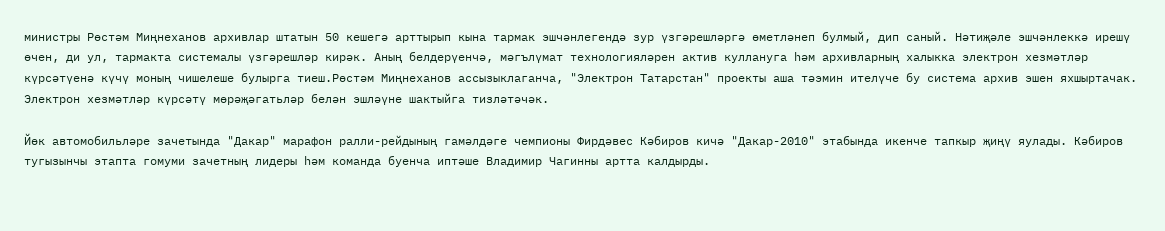министры Рөстәм Миңнеханов архивлар штатын 50 кешегә арттырып кына тармак эшчәнлегендә зур үзгәрешләргә өметләнеп булмый, дип саный. Нәтиҗәле эшчәнлеккә ирешү өчен, ди ул, тармакта системалы үзгәрешләр кирәк. Аның белдерүенчә, мәгълүмат технологияләрен актив куллануга һәм архивларның халыкка электрон хезмәтләр күрсәтүенә күчү моның чишелеше булырга тиеш.Рөстәм Миңнеханов ассызыклаганча, "Электрон Татарстан" проекты аша тәэмин ителүче бу система архив эшен яхшыртачак. Электрон хезмәтләр күрсәтү мөрәҗәгатьләр белән эшләүне шактыйга тизләтәчәк.

Йөк автомобильләре зачетында "Дакар" марафон ралли-рейдының гамәлдәге чемпионы Фирдәвес Кәбиров кичә "Дакар-2010" этабында икенче тапкыр җиңү яулады. Кәбиров тугызынчы этапта гомуми зачетның лидеры һәм команда буенча иптәше Владимир Чагинны артта калдырды.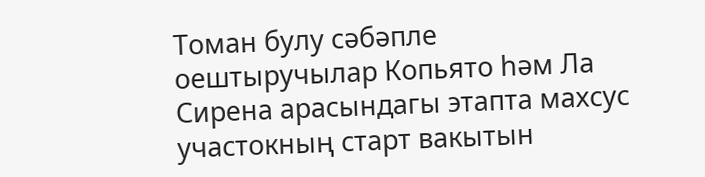Томан булу сәбәпле оештыручылар Копьято һәм Ла Сирена арасындагы этапта махсус участокның старт вакытын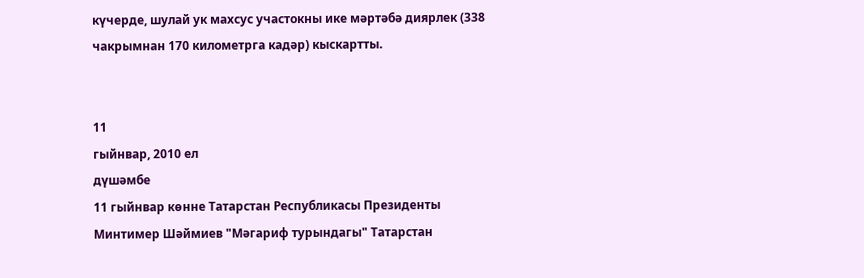күчерде, шулай ук махсус участокны ике мәртәбә диярлек (338 чакрымнан 170 километрга кадәр) кыскартты.


11
гыйнвар, 2010 ел
дүшәмбе
11 гыйнвар көнне Татарстан Республикасы Президенты Минтимер Шәймиев "Мәгариф турындагы" Татарстан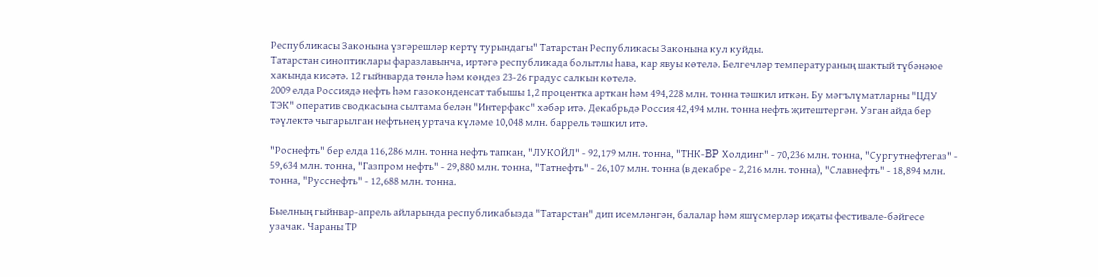Республикасы Законына үзгәрешләр кертү турындагы" Татарстан Республикасы Законына кул куйды.
Татарстан синоптиклары фаразлавынча, иртәгә республикада болытлы һава, кар явуы көтелә. Белгечләр температураның шактый түбәнәюе хакында кисәтә. 12 гыйнварда төнлә һәм көндез 23-26 градус салкын көтелә.
2009 елда Россиядә нефть һәм газоконденсат табышы 1,2 процентка арткан һәм 494,228 млн. тонна тәшкил иткән. Бу мәгълүматларны "ЦДУ ТЭК" оператив сводкасына сылтама белән "Интерфакс" хәбәр итә. Декабрьдә Россия 42,494 млн. тонна нефть җитештергән. Узган айда бер тәүлектә чыгарылган нефтьнең уртача күләме 10,048 млн. баррель тәшкил итә.

"Роснефть" бер елда 116,286 млн. тонна нефть тапкан, "ЛУКОЙЛ" - 92,179 млн. тонна, "ТНК-BP Холдинг" - 70,236 млн. тонна, "Сургутнефтегаз" - 59,634 млн. тонна, "Газпром нефть" - 29,880 млн. тонна, "Татнефть" - 26,107 млн. тонна (в декабре - 2,216 млн. тонна), "Славнефть" - 18,894 млн. тонна, "Русснефть" - 12,688 млн. тонна.

Быелның гыйнвар-апрель айларында республикабызда "Татарстан" дип исемләнгән, балалар һәм яшүсмерләр иҗаты фестивале-бәйгесе узачак. Чараны ТР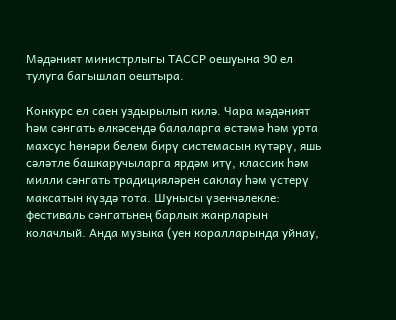Мәдәният министрлыгы ТАССР оешуына 90 ел тулуга багышлап оештыра.

Конкурс ел саен уздырылып килә. Чара мәдәният һәм сәнгать өлкәсендә балаларга өстәмә һәм урта махсус һөнәри белем бирү системасын күтәрү, яшь сәләтле башкаручыларга ярдәм итү, классик һәм милли сәнгать традицияләрен саклау һәм үстерү максатын күздә тота. Шунысы үзенчәлекле: фестиваль сәнгатьнең барлык жанрларын колачлый. Анда музыка (уен коралларында уйнау,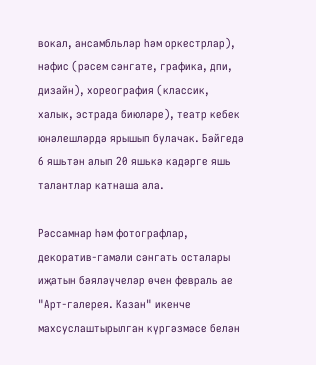вокал, ансамбльләр һәм оркестрлар), нәфис (рәсем сәнгате, графика, дпи, дизайн), хореография (классик, халык, эстрада биюләре), театр кебек юнәлешләрдә ярышып булачак. Бәйгедә 6 яшьтән алып 20 яшькә кадәрге яшь талантлар катнаша ала.

Рәссамнар һәм фотографлар, декоратив-гамәли сәнгать осталары иҗатын бәяләүчеләр өчен февраль ае "Арт-галерея. Казан" икенче махсуслаштырылган күргәзмәсе белән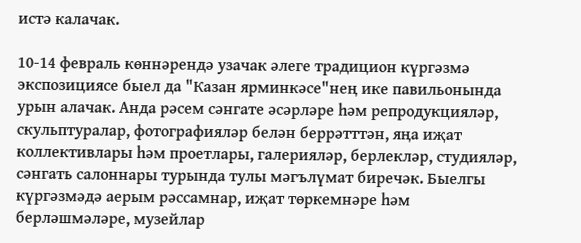истә калачак.

10-14 февраль көннәрендә узачак әлеге традицион күргәзмә экспозициясе быел да "Казан ярминкәсе"нең ике павильонында урын алачак. Анда рәсем сәнгате әсәрләре һәм репродукцияләр, скульптуралар, фотографияләр белән беррәтттән, яңа иҗат коллективлары һәм проетлары, галерияләр, берлекләр, студияләр, сәнгать салоннары турында тулы мәгълүмат биречәк. Быелгы күргәзмәдә аерым рәссамнар, иҗат төркемнәре һәм берләшмәләре, музейлар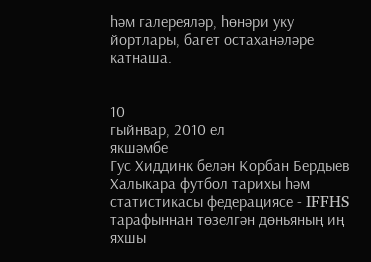һәм галереяләр, һөнәри уку йортлары, багет остаханәләре катнаша.


10
гыйнвар, 2010 ел
якшәмбе
Гус Хиддинк белән Корбан Бердыев Халыкара футбол тарихы һәм статистикасы федерациясе - IFFHS тарафыннан төзелгән дөньяның иң яхшы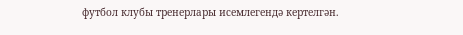футбол клубы тренерлары исемлегендә кертелгән.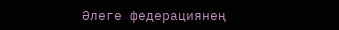Әлеге федерациянең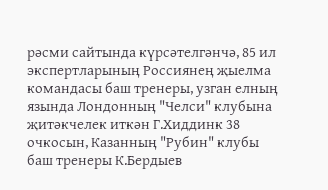рәсми сайтында күрсәтелгәнчә, 85 ил экспертларының Россиянең җыелма командасы баш тренеры, узган елның язында Лондонның "Челси" клубына җитәкчелек иткән Г.Хиддинк 38 очкосын, Казанның "Рубин" клубы баш тренеры К.Бердыев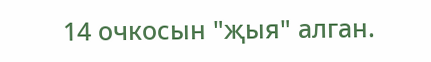14 очкосын "җыя" алган.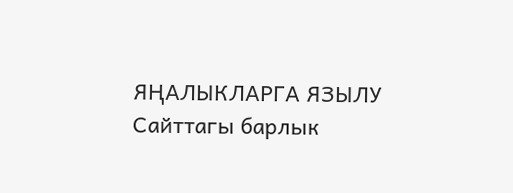ЯҢАЛЫКЛАРГА ЯЗЫЛУ
Сайттагы барлык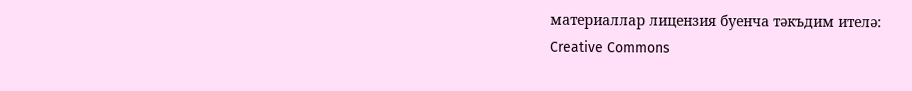материаллар лицензия буенча тәкъдим ителә:
Creative Commons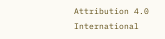Attribution 4.0 International